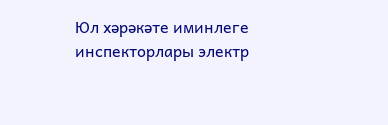Юл хәрәкәте иминлеге инспекторлары электр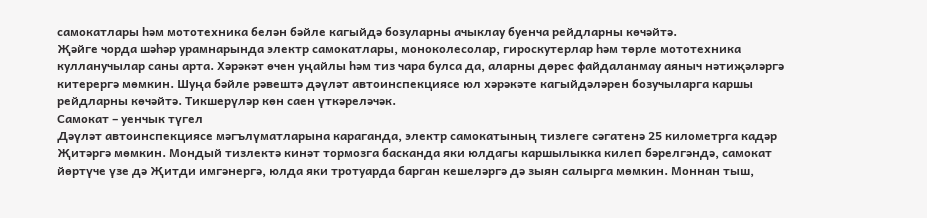самокатлары һәм мототехника белән бәйле кагыйдә бозуларны ачыклау буенча рейдларны көчәйтә.
Җәйге чорда шәһәр урамнарында электр самокатлары, моноколесолар, гироскутерлар һәм төрле мототехника кулланучылар саны арта. Хәрәкәт өчен уңайлы һәм тиз чара булса да, аларны дөрес файдаланмау аяныч нәтиҗәләргә китерергә мөмкин. Шуңа бәйле рәвештә дәүләт автоинспекциясе юл хәрәкәте кагыйдәләрен бозучыларга каршы рейдларны көчәйтә. Тикшерүләр көн саен үткәреләчәк.
Самокат – уенчык түгел
Дәүләт автоинспекциясе мәгълүматларына караганда, электр самокатының тизлеге сәгатенә 25 километрга кадәр Җитәргә мөмкин. Мондый тизлектә кинәт тормозга басканда яки юлдагы каршылыкка килеп бәрелгәндә, самокат йөртүче үзе дә Җитди имгәнергә, юлда яки тротуарда барган кешеләргә дә зыян салырга мөмкин. Моннан тыш,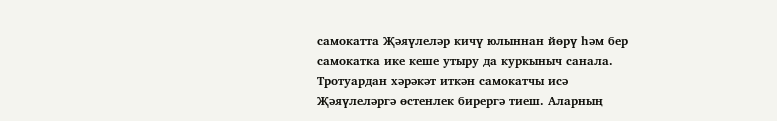самокатта Җәяүлеләр кичү юлыннан йөрү һәм бер самокатка ике кеше утыру да куркыныч санала.
Тротуардан хәрәкәт иткән самокатчы исә Җәяүлеләргә өстенлек бирергә тиеш. Аларның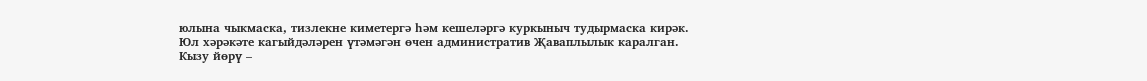юлына чыкмаска, тизлекне киметергә һәм кешеләргә куркыныч тудырмаска кирәк. Юл хәрәкәте кагыйдәләрен үтәмәгән өчен административ Җаваплылык каралган.
Кызу йөрү –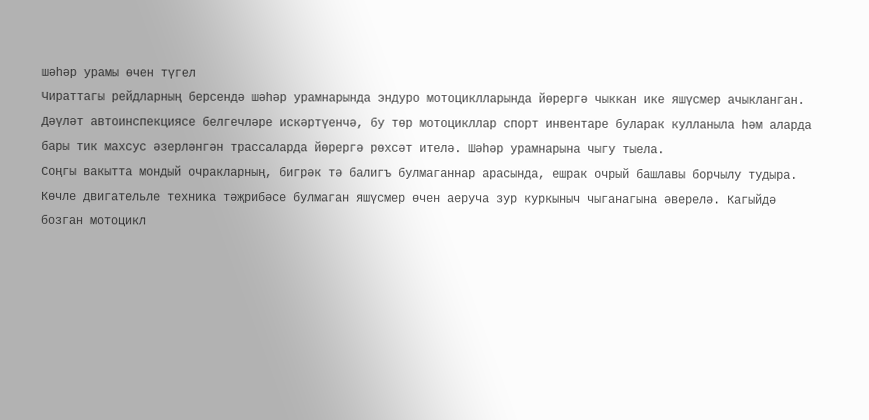шәһәр урамы өчен түгел
Чираттагы рейдларның берсендә шәһәр урамнарында эндуро мотоциклларында йөрергә чыккан ике яшүсмер ачыкланган. Дәүләт автоинспекциясе белгечләре искәртүенчә, бу төр мотоцикллар спорт инвентаре буларак кулланыла һәм аларда бары тик махсус әзерләнгән трассаларда йөрергә рөхсәт ителә. Шәһәр урамнарына чыгу тыела.
Соңгы вакытта мондый очракларның, бигрәк тә балигъ булмаганнар арасында, ешрак очрый башлавы борчылу тудыра. Көчле двигательле техника тәҗрибәсе булмаган яшүсмер өчен аеруча зур куркыныч чыганагына әверелә. Кагыйдә бозган мотоцикл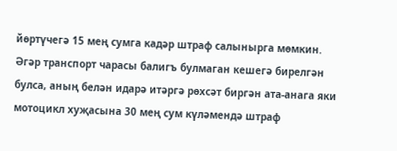йөртүчегә 15 мең сумга кадәр штраф салынырга мөмкин. Әгәр транспорт чарасы балигъ булмаган кешегә бирелгән булса, аның белән идарә итәргә рөхсәт биргән ата-анага яки мотоцикл хуҗасына 30 мең сум күләмендә штраф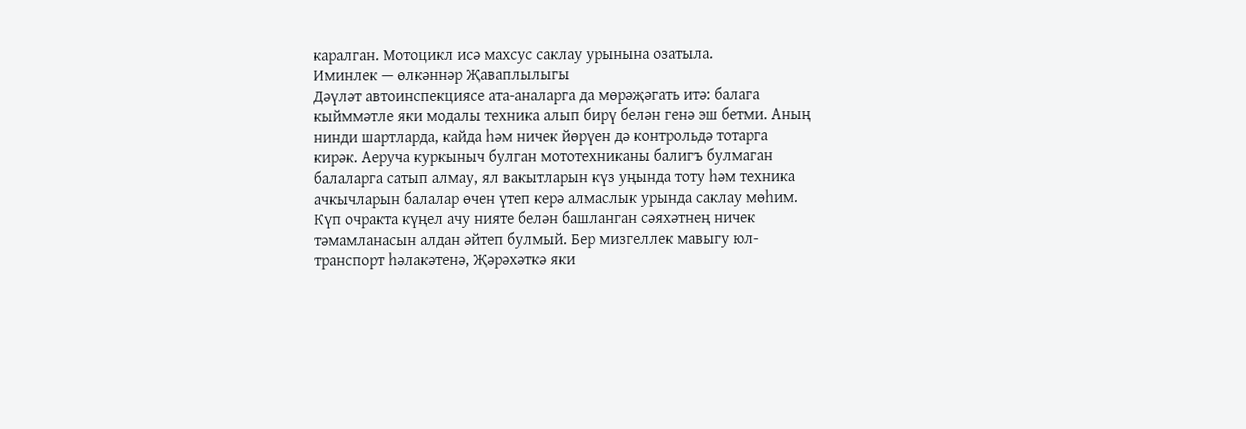каралган. Мотоцикл исә махсус саклау урынына озатыла.
Иминлек — өлкәннәр Җаваплылыгы
Дәүләт автоинспекциясе ата-аналарга да мөрәҗәгать итә: балага кыйммәтле яки модалы техника алып бирү белән генә эш бетми. Аның нинди шартларда, кайда һәм ничек йөрүен дә контрольдә тотарга кирәк. Аеруча куркыныч булган мототехниканы балигъ булмаган балаларга сатып алмау, ял вакытларын күз уңында тоту һәм техника ачкычларын балалар өчен үтеп керә алмаслык урында саклау мөһим.
Күп очракта күңел ачу нияте белән башланган сәяхәтнең ничек тәмамланасын алдан әйтеп булмый. Бер мизгеллек мавыгу юл-транспорт һәлакәтенә, Җәрәхәткә яки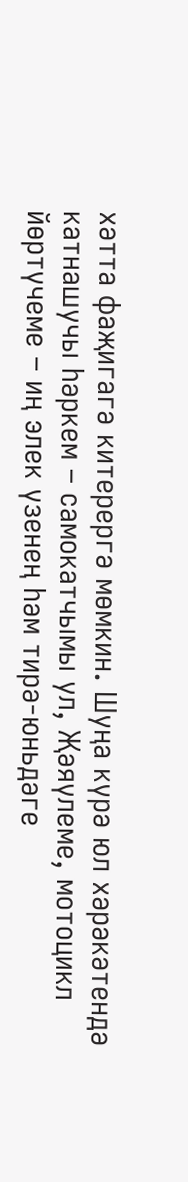хәтта фаҗигагә китерергә мөмкин. Шуңа күрә юл хәрәкәтендә катнашучы һәркем – самокатчымы ул, Җәяүлеме, мотоцикл йөртүчеме – иң элек үзенең һәм тирә-юньдәге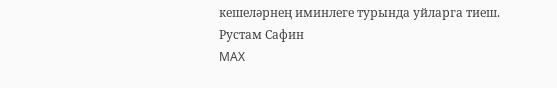кешеләрнең иминлеге турында уйларга тиеш.
Рустам Сафин
MAX